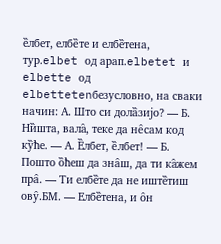е̏лбет, елбе̏те и елбе̏тена, тур.elbet од арап.elbetet и elbette од elbettetenбезусловно, на сваки начин: А. Што си дола̏зијо? — Б. Ни̏шта, вала̑, теке да не̑сам код ку̏ће. — А. Е̏лбет, е̏лбет! — Б. Пошто о̏ћеш да зна̑ш, да ти ка̑жем пра̑. — Ти елбе̏те да не иште̏тиш ову̑.БМ. — Елбе̏тена, и о̑н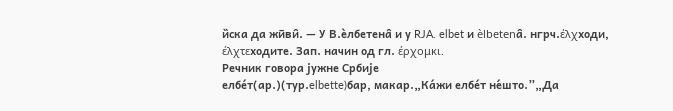и̏ска да жӣви̑. — У В.ѐлбетена̑ и у RJA. elbet и èlbetenа̑. нгрч.έλχходи, έλχτεходите. Зап. начин од гл. έρχομκι.
Речник говора јужне Србије
елбе́т(ар.)(тур.elbette)бар, макар.„Ка́жи елбе́т не́што.”„Да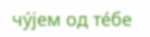чу́јем од те́бе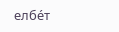елбе́т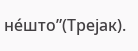не́што”(Трејак).